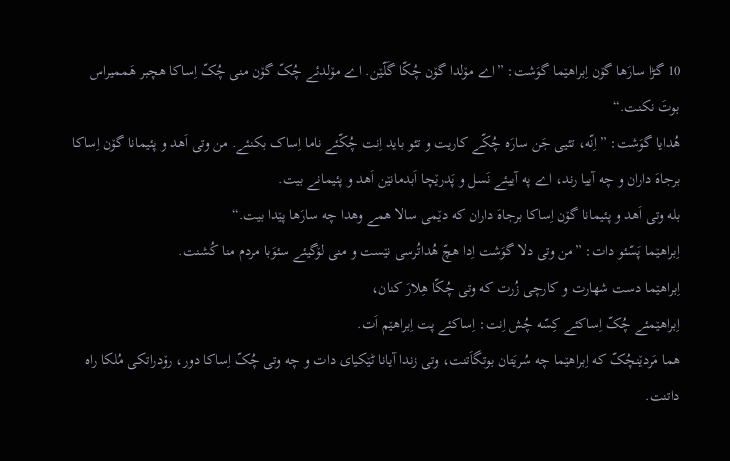10 گڑا سارَها گۆن اِبراهێما گوَشت: ”اے مۆلدا گۆن چُکّا گَلّێن. اے مۆلدئے چُکّ گۆن منی چُکّ اِساکا هچبر هَممیراس بوتَ نکنت.“
هُدایا گوَشت: ”اِنّه، تئیی جَن سارَه چُکّے کاریت و تئو باید اِنت چُکّئے ناما اِساک بکنئے. من وتی اَهد و پئیمانا گۆن اِساکا برجاهَ داران و چه آییا رند، اے په آییئے نَسل و پَدرێچا اَبدمانێن اَهد و پئیمانے بیت.
بله وتی اَهد و پئیمانا گۆن اِساکا برجاهَ داران که دێمی سالا همے وهدا چه سارَها پێدا بیت.“
اِبراهێما پَسّئو دات: ”من وتی دلا گوَشت اِدا هچّ هُداتُرسی نێست و منی لۆگیئے سئوَبا مردم منا کُشنت.
اِبراهێما دست شهارت و کارچی زُرت که وتی چُکّا هِلارَ کنان،
اِبراهێمئے چُکّ اِساکئے کِسّه چُش اِنت: اِساکئے پت اِبراهێم اَت.
هما مَردێنچُکّ که اِبراهێما چه سُریَتان بوتگاَتنت، وتی زندا آیانا ٹێکیای دات و چه وتی چُکّ اِساکا دور، رۆدراتکی مُلکا راه داتنت.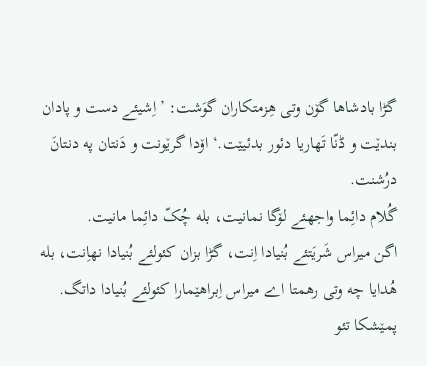گڑا بادشاها گۆن وتی هِزمتکاران گوَشت: ’اِشیئے دست و پادان بندێت و ڈنّا تَهاریا دئور بدئیێت.‘ اۆدا گرێونت و دَنتان په دنتانَ درُشنت.
گُلام دائِما واجهئے لۆگا نمانیت، بله چُکّ دائِما مانیت.
اگن میراس شَریَتئے بُنیادا اِنت، گڑا بزان کئولئے بُنیادا نهاِنت، بله هُدایا چه وتی رهمتا اے میراس اِبراهێمارا کئولئے بُنیادا داتگ.
پمێشکا تئو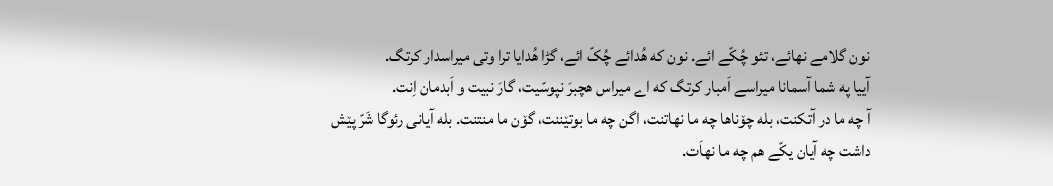نون گلامے نهائے، تئو چُکّے ائے. نون که هُدائے چُکّ ائے، گڑا هُدایا ترا وتی میراسدار کرتگ.
آییا په شما آسمانا میراسے اَمبار کرتگ که اے میراس هچبرَ نپوسّیت، گارَ نبیت و اَبدمان اِنت.
آ چه ما در آتکنت، بله چۆناها چه ما نهاتنت، اگن چه ما بوتێننت، گۆن ما منتنت. بله آیانی رئوگا شَرّ پێش داشت چه آیان یکّے هم چه ما نهاَت.